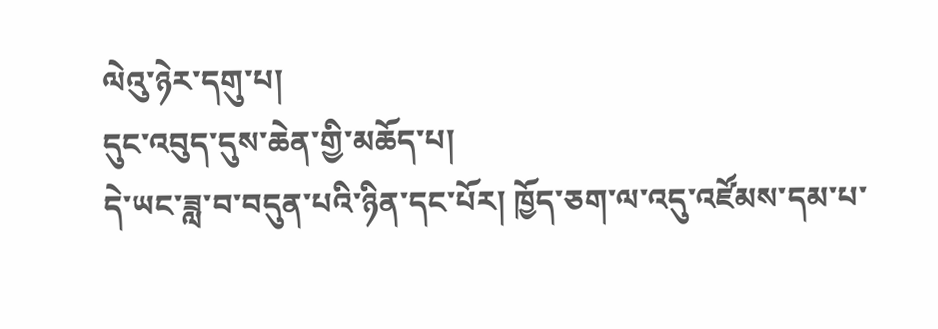ལེའུ་ཉེར་དགུ་པ།
དུང་འབུད་དུས་ཆེན་གྱི་མཆོད་པ།
དེ་ཡང་ཟླ་བ་བདུན་པའི་ཉིན་དང་པོར། ཁྱོད་ཅག་ལ་འདུ་འཛོམས་དམ་པ་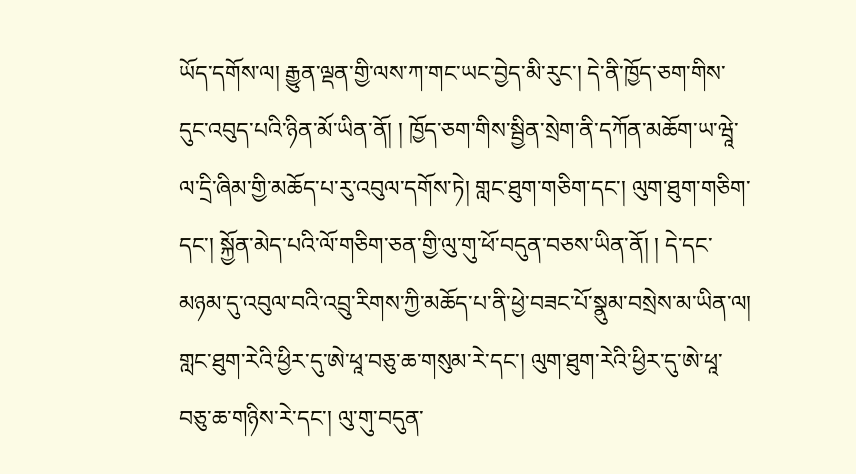ཡོད་དགོས་ལ། རྒྱུན་ལྡན་གྱི་ལས་ཀ་གང་ཡང་བྱེད་མི་རུང་། དེ་ནི་ཁྱོད་ཅག་གིས་དུང་འབུད་པའི་ཉིན་མོ་ཡིན་ནོ། ། ཁྱོད་ཅག་གིས་སྦྱིན་སྲེག་ནི་དཀོན་མཆོག་ཡ་ཝཱེ་ལ་དྲི་ཞིམ་གྱི་མཆོད་པ་རུ་འབུལ་དགོས་ཏེ། གླང་ཐུག་གཅིག་དང་། ལུག་ཐུག་གཅིག་དང་། སྐྱོན་མེད་པའི་ལོ་གཅིག་ཅན་གྱི་ལུ་གུ་ཕོ་བདུན་བཅས་ཡིན་ནོ། ། དེ་དང་མཉམ་དུ་འབུལ་བའི་འབྲུ་རིགས་ཀྱི་མཆོད་པ་ནི་ཕྱེ་བཟང་པོ་སྣུམ་བསྲེས་མ་ཡིན་ལ། གླང་ཐུག་རེའི་ཕྱིར་དུ་ཨེ་ཕཱ་བཅུ་ཆ་གསུམ་རེ་དང་། ལུག་ཐུག་རེའི་ཕྱིར་དུ་ཨེ་ཕཱ་བཅུ་ཆ་གཉིས་རེ་དང་། ལུ་གུ་བདུན་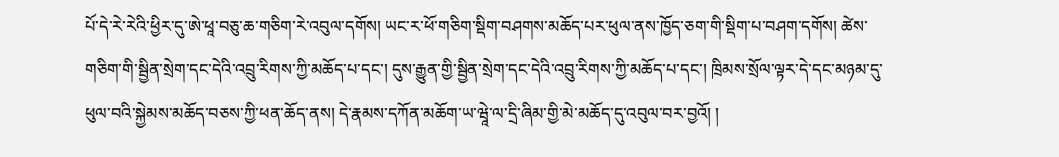པོ་དེ་རེ་རེའི་ཕྱིར་དུ་ཨེ་ཕཱ་བཅུ་ཆ་གཅིག་རེ་འབུལ་དགོས། ཡང་ར་ཕོ་གཅིག་སྡིག་བཤགས་མཆོད་པར་ཕུལ་ནས་ཁྱོད་ཅག་གི་སྡིག་པ་བཤག་དགོས། ཚེས་གཅིག་གི་སྦྱིན་སྲེག་དང་དེའི་འབྲུ་རིགས་ཀྱི་མཆོད་པ་དང་། དུས་རྒྱུན་གྱི་སྦྱིན་སྲེག་དང་དེའི་འབྲུ་རིགས་ཀྱི་མཆོད་པ་དང་། ཁྲིམས་སྲོལ་ལྟར་དེ་དང་མཉམ་དུ་ཕུལ་བའི་སྐྱེམས་མཆོད་བཅས་ཀྱི་ཕན་ཆོད་ནས། དེ་རྣམས་དཀོན་མཆོག་ཡ་ཝཱེ་ལ་དྲི་ཞིམ་གྱི་མེ་མཆོད་དུ་འབུལ་བར་བྱའོ། །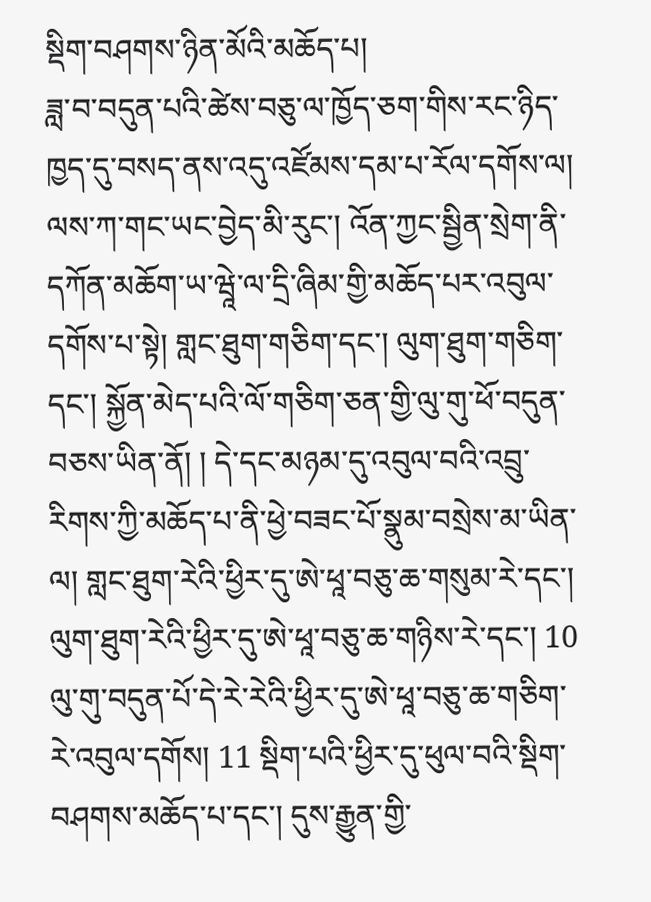སྡིག་བཤགས་ཉིན་མོའི་མཆོད་པ།
ཟླ་བ་བདུན་པའི་ཚེས་བཅུ་ལ་ཁྱོད་ཅག་གིས་རང་ཉིད་ཁྱད་དུ་བསད་ནས་འདུ་འཛོམས་དམ་པ་རོལ་དགོས་ལ། ལས་ཀ་གང་ཡང་བྱེད་མི་རུང་། འོན་ཀྱང་སྦྱིན་སྲེག་ནི་དཀོན་མཆོག་ཡ་ཝཱེ་ལ་དྲི་ཞིམ་གྱི་མཆོད་པར་འབུལ་དགོས་པ་སྟེ། གླང་ཐུག་གཅིག་དང་། ལུག་ཐུག་གཅིག་དང་། སྐྱོན་མེད་པའི་ལོ་གཅིག་ཅན་གྱི་ལུ་གུ་ཕོ་བདུན་བཅས་ཡིན་ནོ། ། དེ་དང་མཉམ་དུ་འབུལ་བའི་འབྲུ་རིགས་ཀྱི་མཆོད་པ་ནི་ཕྱེ་བཟང་པོ་སྣུམ་བསྲེས་མ་ཡིན་ལ། གླང་ཐུག་རེའི་ཕྱིར་དུ་ཨེ་ཕཱ་བཅུ་ཆ་གསུམ་རེ་དང་། ལུག་ཐུག་རེའི་ཕྱིར་དུ་ཨེ་ཕཱ་བཅུ་ཆ་གཉིས་རེ་དང་། 10 ལུ་གུ་བདུན་པོ་དེ་རེ་རེའི་ཕྱིར་དུ་ཨེ་ཕཱ་བཅུ་ཆ་གཅིག་རེ་འབུལ་དགོས། 11 སྡིག་པའི་ཕྱིར་དུ་ཕུལ་བའི་སྡིག་བཤགས་མཆོད་པ་དང་། དུས་རྒྱུན་གྱི་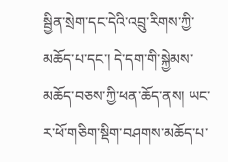སྦྱིན་སྲེག་དང་དེའི་འབྲུ་རིགས་ཀྱི་མཆོད་པ་དང་། དེ་དག་གི་སྐྱེམས་མཆོད་བཅས་ཀྱི་ཕན་ཆོད་ནས། ཡང་ར་ཕོ་གཅིག་སྡིག་བཤགས་མཆོད་པ་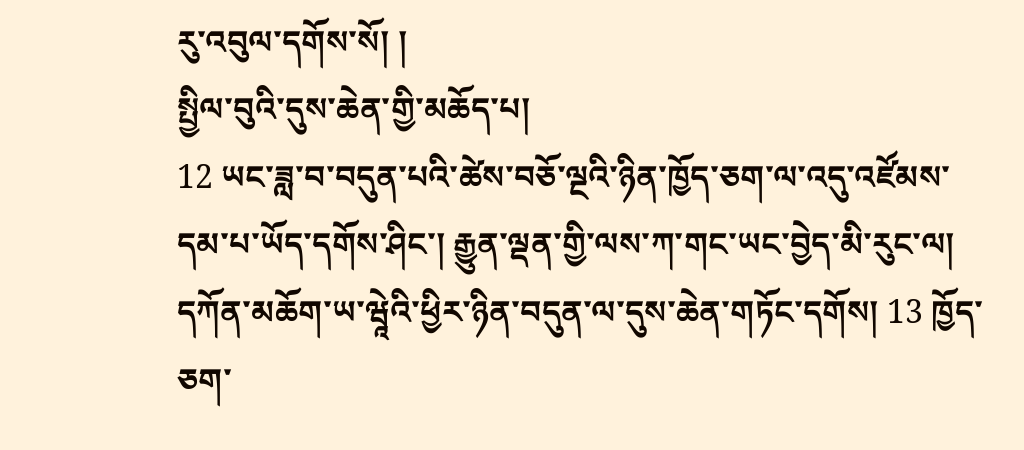རུ་འབུལ་དགོས་སོ། །
སྤྱིལ་བུའི་དུས་ཆེན་གྱི་མཆོད་པ།
12 ཡང་ཟླ་བ་བདུན་པའི་ཚེས་བཅོ་ལྔའི་ཉིན་ཁྱོད་ཅག་ལ་འདུ་འཛོམས་དམ་པ་ཡོད་དགོས་ཤིང་། རྒྱུན་ལྡན་གྱི་ལས་ཀ་གང་ཡང་བྱེད་མི་རུང་ལ། དཀོན་མཆོག་ཡ་ཝཱེའི་ཕྱིར་ཉིན་བདུན་ལ་དུས་ཆེན་གཏོང་དགོས། 13 ཁྱོད་ཅག་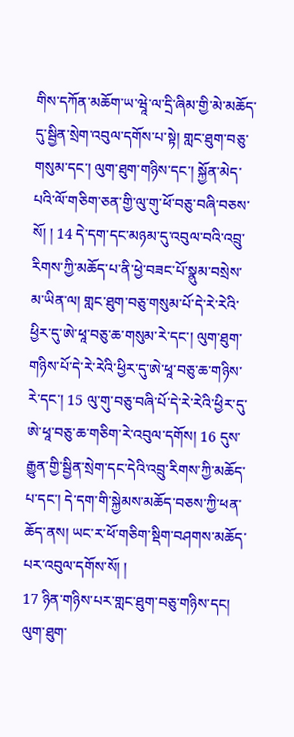གིས་དཀོན་མཆོག་ཡ་ཝཱེ་ལ་དྲི་ཞིམ་གྱི་མེ་མཆོད་དུ་སྦྱིན་སྲེག་འབུལ་དགོས་པ་སྟེ། གླང་ཐུག་བཅུ་གསུམ་དང་། ལུག་ཐུག་གཉིས་དང་། སྐྱོན་མེད་པའི་ལོ་གཅིག་ཅན་གྱི་ལུ་གུ་ཕོ་བཅུ་བཞི་བཅས་སོ། ། 14 དེ་དག་དང་མཉམ་དུ་འབུལ་བའི་འབྲུ་རིགས་ཀྱི་མཆོད་པ་ནི་ཕྱེ་བཟང་པོ་སྣུམ་བསྲེས་མ་ཡིན་ལ། གླང་ཐུག་བཅུ་གསུམ་པོ་དེ་རེ་རེའི་ཕྱིར་དུ་ཨེ་ཕཱ་བཅུ་ཆ་གསུམ་རེ་དང་། ལུག་ཐུག་གཉིས་པོ་དེ་རེ་རེའི་ཕྱིར་དུ་ཨེ་ཕཱ་བཅུ་ཆ་གཉིས་རེ་དང་། 15 ལུ་གུ་བཅུ་བཞི་པོ་དེ་རེ་རེའི་ཕྱིར་དུ་ཨེ་ཕཱ་བཅུ་ཆ་གཅིག་རེ་འབུལ་དགོས། 16 དུས་རྒྱུན་གྱི་སྦྱིན་སྲེག་དང་དེའི་འབྲུ་རིགས་ཀྱི་མཆོད་པ་དང་། དེ་དག་གི་སྐྱེམས་མཆོད་བཅས་ཀྱི་ཕན་ཆོད་ནས། ཡང་ར་ཕོ་གཅིག་སྡིག་བཤགས་མཆོད་པར་འབུལ་དགོས་སོ། །
17 ཉིན་གཉིས་པར་གླང་ཐུག་བཅུ་གཉིས་དང། ལུག་ཐུག་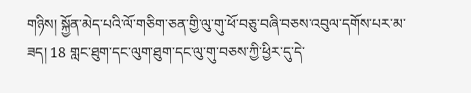གཉིས། སྐྱོན་མེད་པའི་ལོ་གཅིག་ཅན་གྱི་ལུ་གུ་ཕོ་བཅུ་བཞི་བཅས་འབུལ་དགོས་པར་མ་ཟད། 18 གླང་ཐུག་དང་ལུག་ཐུག་དང་ལུ་གུ་བཅས་ཀྱི་ཕྱིར་དུ་དེ་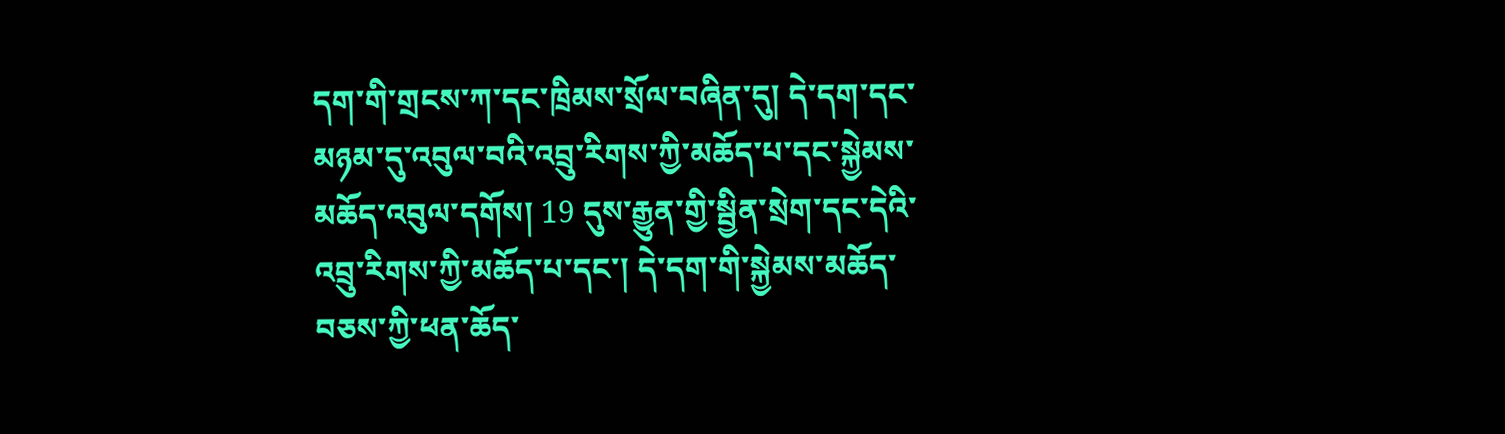དག་གི་གྲངས་ཀ་དང་ཁྲིམས་སྲོལ་བཞིན་དུ། དེ་དག་དང་མཉམ་དུ་འབུལ་བའི་འབྲུ་རིགས་ཀྱི་མཆོད་པ་དང་སྐྱེམས་མཆོད་འབུལ་དགོས། 19 དུས་རྒྱུན་གྱི་སྦྱིན་སྲེག་དང་དེའི་འབྲུ་རིགས་ཀྱི་མཆོད་པ་དང་། དེ་དག་གི་སྐྱེམས་མཆོད་བཅས་ཀྱི་ཕན་ཆོད་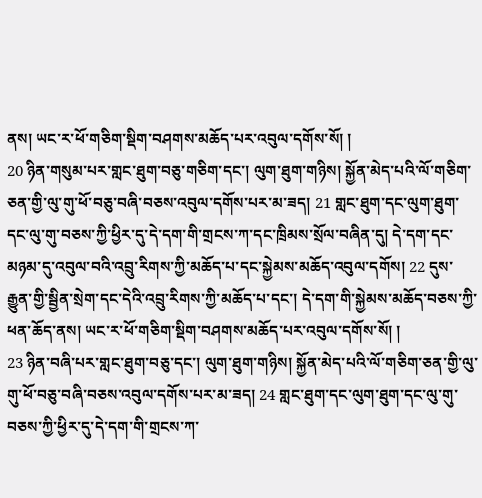ནས། ཡང་ར་ཕོ་གཅིག་སྡིག་བཤགས་མཆོད་པར་འབུལ་དགོས་སོ། །
20 ཉིན་གསུམ་པར་གླང་ཐུག་བཅུ་གཅིག་དང་། ལུག་ཐུག་གཉིས། སྐྱོན་མེད་པའི་ལོ་གཅིག་ཅན་གྱི་ལུ་གུ་ཕོ་བཅུ་བཞི་བཅས་འབུལ་དགོས་པར་མ་ཟད། 21 གླང་ཐུག་དང་ལུག་ཐུག་དང་ལུ་གུ་བཅས་ཀྱི་ཕྱིར་དུ་དེ་དག་གི་གྲངས་ཀ་དང་ཁྲིམས་སྲོལ་བཞིན་དུ། དེ་དག་དང་མཉམ་དུ་འབུལ་བའི་འབྲུ་རིགས་ཀྱི་མཆོད་པ་དང་སྐྱེམས་མཆོད་འབུལ་དགོས། 22 དུས་རྒྱུན་གྱི་སྦྱིན་སྲེག་དང་དེའི་འབྲུ་རིགས་ཀྱི་མཆོད་པ་དང་། དེ་དག་གི་སྐྱེམས་མཆོད་བཅས་ཀྱི་ཕན་ཆོད་ནས། ཡང་ར་ཕོ་གཅིག་སྡིག་བཤགས་མཆོད་པར་འབུལ་དགོས་སོ། །
23 ཉིན་བཞི་པར་གླང་ཐུག་བཅུ་དང་། ལུག་ཐུག་གཉིས། སྐྱོན་མེད་པའི་ལོ་གཅིག་ཅན་གྱི་ལུ་གུ་ཕོ་བཅུ་བཞི་བཅས་འབུལ་དགོས་པར་མ་ཟད། 24 གླང་ཐུག་དང་ལུག་ཐུག་དང་ལུ་གུ་བཅས་ཀྱི་ཕྱིར་དུ་དེ་དག་གི་གྲངས་ཀ་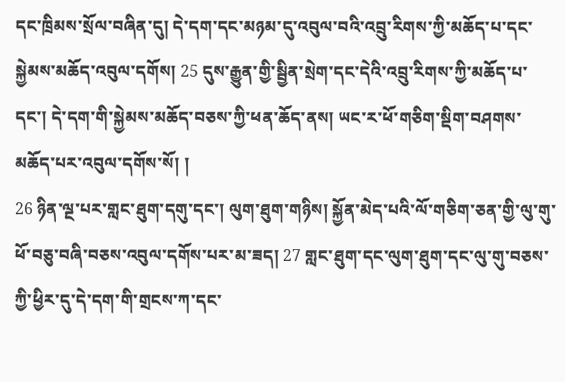དང་ཁྲིམས་སྲོལ་བཞིན་དུ། དེ་དག་དང་མཉམ་དུ་འབུལ་བའི་འབྲུ་རིགས་ཀྱི་མཆོད་པ་དང་སྐྱེམས་མཆོད་འབུལ་དགོས། 25 དུས་རྒྱུན་གྱི་སྦྱིན་སྲེག་དང་དེའི་འབྲུ་རིགས་ཀྱི་མཆོད་པ་དང་། དེ་དག་གི་སྐྱེམས་མཆོད་བཅས་ཀྱི་ཕན་ཆོད་ནས། ཡང་ར་ཕོ་གཅིག་སྡིག་བཤགས་མཆོད་པར་འབུལ་དགོས་སོ། །
26 ཉིན་ལྔ་པར་གླང་ཐུག་དགུ་དང་། ལུག་ཐུག་གཉིས། སྐྱོན་མེད་པའི་ལོ་གཅིག་ཅན་གྱི་ལུ་གུ་ཕོ་བཅུ་བཞི་བཅས་འབུལ་དགོས་པར་མ་ཟད། 27 གླང་ཐུག་དང་ལུག་ཐུག་དང་ལུ་གུ་བཅས་ཀྱི་ཕྱིར་དུ་དེ་དག་གི་གྲངས་ཀ་དང་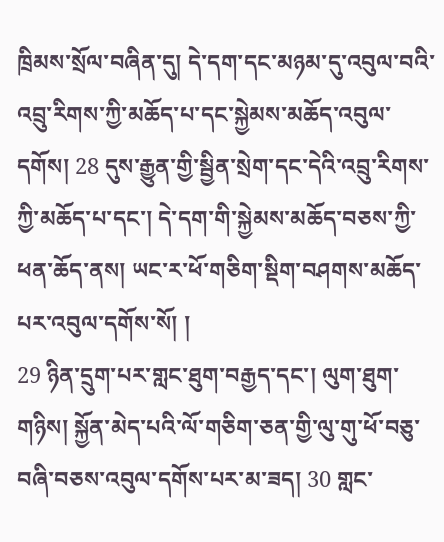ཁྲིམས་སྲོལ་བཞིན་དུ། དེ་དག་དང་མཉམ་དུ་འབུལ་བའི་འབྲུ་རིགས་ཀྱི་མཆོད་པ་དང་སྐྱེམས་མཆོད་འབུལ་དགོས། 28 དུས་རྒྱུན་གྱི་སྦྱིན་སྲེག་དང་དེའི་འབྲུ་རིགས་ཀྱི་མཆོད་པ་དང་། དེ་དག་གི་སྐྱེམས་མཆོད་བཅས་ཀྱི་ཕན་ཆོད་ནས། ཡང་ར་ཕོ་གཅིག་སྡིག་བཤགས་མཆོད་པར་འབུལ་དགོས་སོ། །
29 ཉིན་དྲུག་པར་གླང་ཐུག་བརྒྱད་དང་། ལུག་ཐུག་གཉིས། སྐྱོན་མེད་པའི་ལོ་གཅིག་ཅན་གྱི་ལུ་གུ་ཕོ་བཅུ་བཞི་བཅས་འབུལ་དགོས་པར་མ་ཟད། 30 གླང་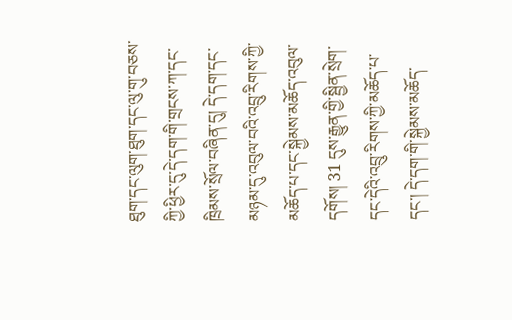ཐུག་དང་ལུག་ཐུག་དང་ལུ་གུ་བཅས་ཀྱི་ཕྱིར་དུ་དེ་དག་གི་གྲངས་ཀ་དང་ཁྲིམས་སྲོལ་བཞིན་དུ། དེ་དག་དང་མཉམ་དུ་འབུལ་བའི་འབྲུ་རིགས་ཀྱི་མཆོད་པ་དང་སྐྱེམས་མཆོད་འབུལ་དགོས། 31 དུས་རྒྱུན་གྱི་སྦྱིན་སྲེག་དང་དེའི་འབྲུ་རིགས་ཀྱི་མཆོད་པ་དང་། དེ་དག་གི་སྐྱེམས་མཆོད་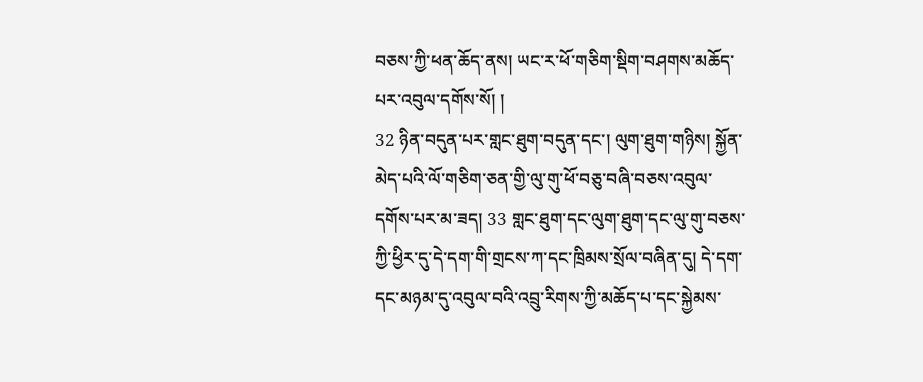བཅས་ཀྱི་ཕན་ཆོད་ནས། ཡང་ར་ཕོ་གཅིག་སྡིག་བཤགས་མཆོད་པར་འབུལ་དགོས་སོ། །
32 ཉིན་བདུན་པར་གླང་ཐུག་བདུན་དང་། ལུག་ཐུག་གཉིས། སྐྱོན་མེད་པའི་ལོ་གཅིག་ཅན་གྱི་ལུ་གུ་ཕོ་བཅུ་བཞི་བཅས་འབུལ་དགོས་པར་མ་ཟད། 33 གླང་ཐུག་དང་ལུག་ཐུག་དང་ལུ་གུ་བཅས་ཀྱི་ཕྱིར་དུ་དེ་དག་གི་གྲངས་ཀ་དང་ཁྲིམས་སྲོལ་བཞིན་དུ། དེ་དག་དང་མཉམ་དུ་འབུལ་བའི་འབྲུ་རིགས་ཀྱི་མཆོད་པ་དང་སྐྱེམས་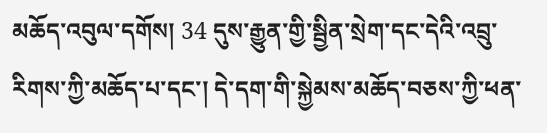མཆོད་འབུལ་དགོས། 34 དུས་རྒྱུན་གྱི་སྦྱིན་སྲེག་དང་དེའི་འབྲུ་རིགས་ཀྱི་མཆོད་པ་དང་། དེ་དག་གི་སྐྱེམས་མཆོད་བཅས་ཀྱི་ཕན་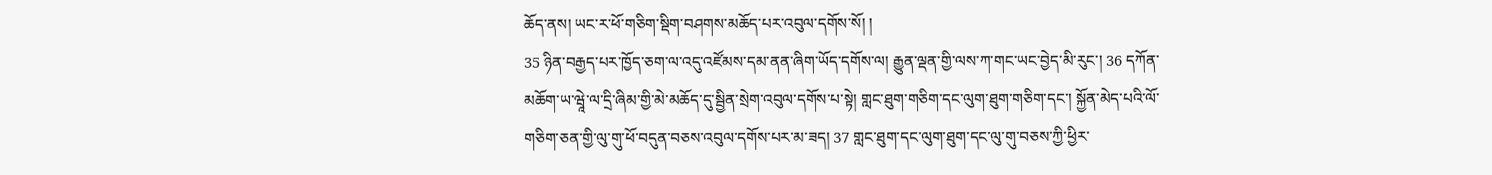ཆོད་ནས། ཡང་ར་ཕོ་གཅིག་སྡིག་བཤགས་མཆོད་པར་འབུལ་དགོས་སོ། །
35 ཉིན་བརྒྱད་པར་ཁྱོད་ཅག་ལ་འདུ་འཛོམས་དམ་ནན་ཞིག་ཡོད་དགོས་ལ། རྒྱུན་ལྡན་གྱི་ལས་ཀ་གང་ཡང་བྱེད་མི་རུང་། 36 དཀོན་མཆོག་ཡ་ཝཱེ་ལ་དྲི་ཞིམ་གྱི་མེ་མཆོད་དུ་སྦྱིན་སྲེག་འབུལ་དགོས་པ་སྟེ། གླང་ཐུག་གཅིག་དང་ལུག་ཐུག་གཅིག་དང་། སྐྱོན་མེད་པའི་ལོ་གཅིག་ཅན་གྱི་ལུ་གུ་ཕོ་བདུན་བཅས་འབུལ་དགོས་པར་མ་ཟད། 37 གླང་ཐུག་དང་ལུག་ཐུག་དང་ལུ་གུ་བཅས་ཀྱི་ཕྱིར་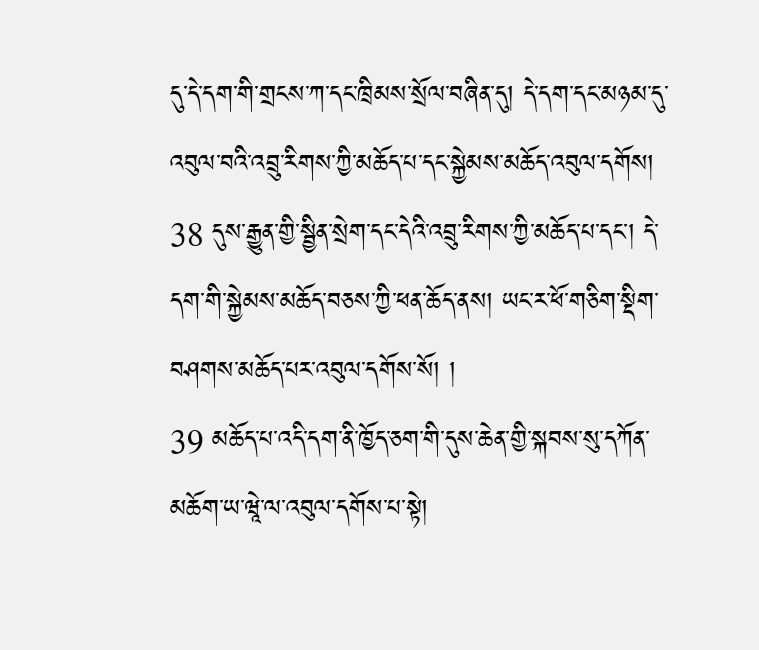དུ་དེ་དག་གི་གྲངས་ཀ་དང་ཁྲིམས་སྲོལ་བཞིན་དུ། དེ་དག་དང་མཉམ་དུ་འབུལ་བའི་འབྲུ་རིགས་ཀྱི་མཆོད་པ་དང་སྐྱེམས་མཆོད་འབུལ་དགོས། 38 དུས་རྒྱུན་གྱི་སྦྱིན་སྲེག་དང་དེའི་འབྲུ་རིགས་ཀྱི་མཆོད་པ་དང་། དེ་དག་གི་སྐྱེམས་མཆོད་བཅས་ཀྱི་ཕན་ཆོད་ནས། ཡང་ར་ཕོ་གཅིག་སྡིག་བཤགས་མཆོད་པར་འབུལ་དགོས་སོ། །
39 མཆོད་པ་འདི་དག་ནི་ཁྱོད་ཅག་གི་དུས་ཆེན་གྱི་སྐབས་སུ་དཀོན་མཆོག་ཡ་ཝཱེ་ལ་འབུལ་དགོས་པ་སྟེ།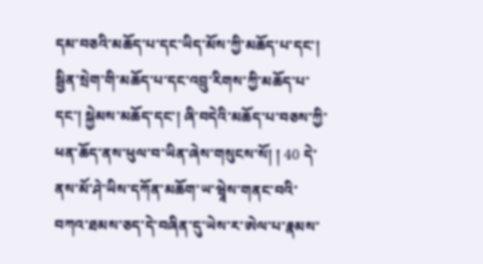དམ་བཅའི་མཆོད་པ་དང་ཡིད་མོས་ཀྱི་མཆོད་པ་དང་། སྦྱིན་སྲེག་གི་མཆོད་པ་དང་འབྲུ་རིགས་ཀྱི་མཆོད་པ་དང་། སྐྱེམས་མཆོད་དང་། ཞི་བདེའི་མཆོད་པ་བཅས་ཀྱི་ཕན་ཆོད་ནས་ཕུལ་བ་ཡིན་ཞེས་གསུངས་སོ། ། 40 དེ་ནས་མོ་ཤེ་ཡིས་དཀོན་མཆོག་ཡ་ཝཱེས་གནང་བའི་བཀའ་ཐམས་ཅད་དེ་བཞིན་དུ་ཡེས་ར་ཨེལ་པ་རྣམས་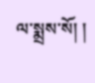ལ་སྨྲས་སོ། །